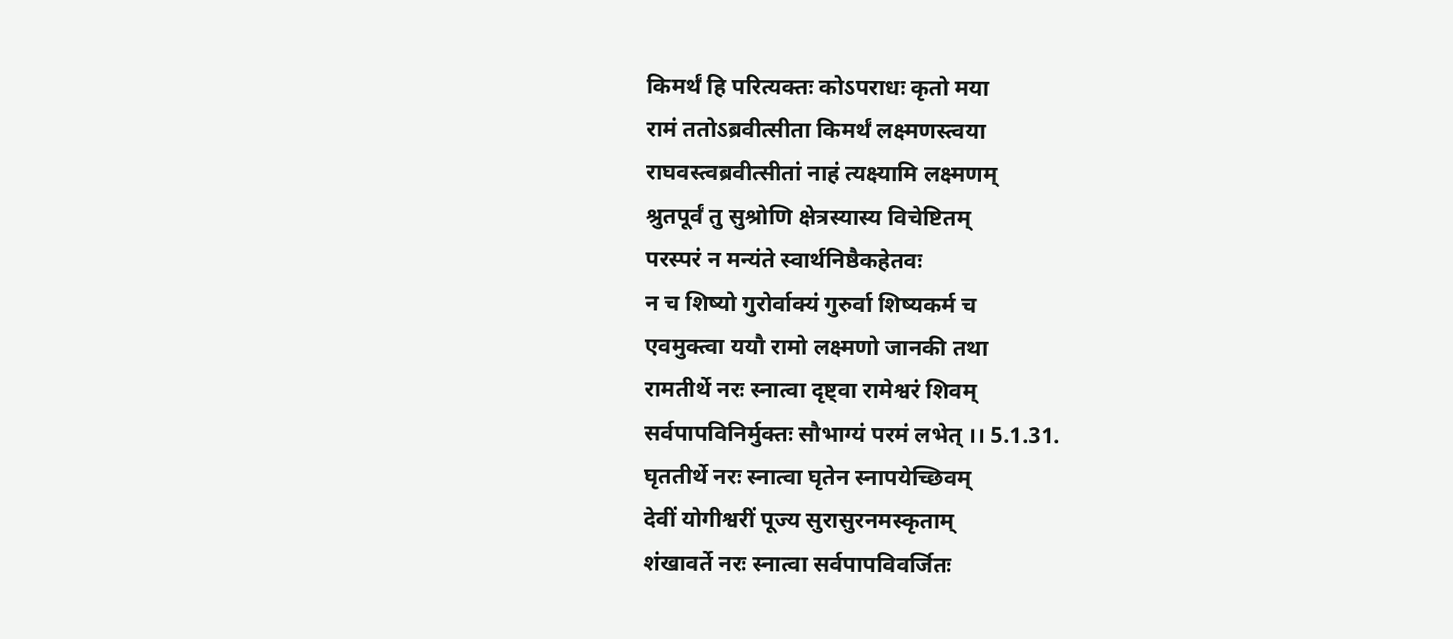किमर्थं हि परित्यक्तः कोऽपराधः कृतो मया
रामं ततोऽब्रवीत्सीता किमर्थं लक्ष्मणस्त्वया
राघवस्त्वब्रवीत्सीतां नाहं त्यक्ष्यामि लक्ष्मणम्
श्रुतपूर्वं तु सुश्रोणि क्षेत्रस्यास्य विचेष्टितम्
परस्परं न मन्यंते स्वार्थनिष्ठैकहेतवः
न च शिष्यो गुरोर्वाक्यं गुरुर्वा शिष्यकर्म च
एवमुक्त्वा ययौ रामो लक्ष्मणो जानकी तथा
रामतीर्थे नरः स्नात्वा दृष्ट्वा रामेश्वरं शिवम्
सर्वपापविनिर्मुक्तः सौभाग्यं परमं लभेत् ।। 5.1.31.
घृततीर्थे नरः स्नात्वा घृतेन स्नापयेच्छिवम्
देवीं योगीश्वरीं पूज्य सुरासुरनमस्कृताम्
शंखावर्ते नरः स्नात्वा सर्वपापविवर्जितः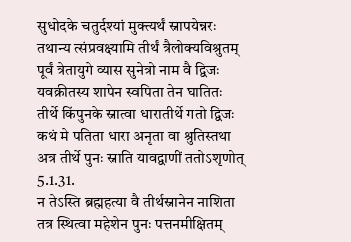सुधोदके चतुर्दश्यां मुक्त्यर्थं स्नापयेन्नरः
तथान्य त्संप्रवक्ष्यामि तीर्थं त्रैलोक्यविश्रुतम्
पूर्वं त्रेतायुगे व्यास सुनेत्रो नाम वै द्विजः
यवक्रीतस्य शापेन स्वपिता तेन घातितः
तीर्थे किंपुनके स्नात्वा धारातीर्थे गतो द्विजः
कथं मे पतिता धारा अनृता वा श्रुतिस्तथा
अत्र तीर्थे पुनः स्नाति यावद्वाणीं ततोऽशृणोत् 5.1.31.
न तेऽस्ति ब्रह्महत्या वै तीर्थस्नानेन नाशिता
तत्र स्थित्वा महेशेन पुनः पत्तनमीक्षितम्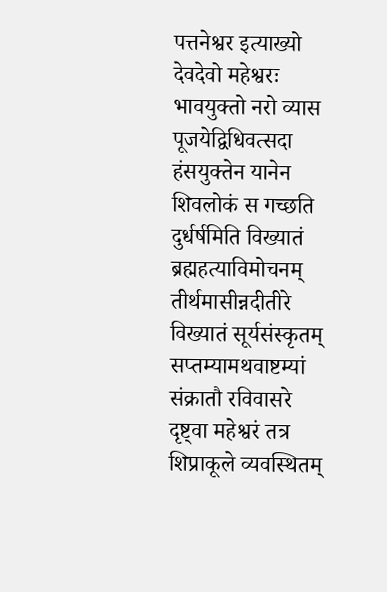पत्तनेश्वर इत्याख्यो देवदेवो महेश्वरः
भावयुक्तो नरो व्यास पूजयेद्विधिवत्सदा
हंसयुक्तेन यानेन शिवलोकं स गच्छति
दुर्धर्षमिति विख्यातं ब्रह्महत्याविमोचनम्
तीर्थमासीन्नदीतीरे विख्यातं सूर्यसंस्कृतम्
सप्तम्यामथवाष्टम्यां संक्रातौ रविवासरे
दृष्ट्वा महेश्वरं तत्र शिप्राकूले व्यवस्थितम्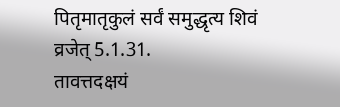पितृमातृकुलं सर्वं समुद्धृत्य शिवं व्रजेत् 5.1.31.
तावत्तदक्षयं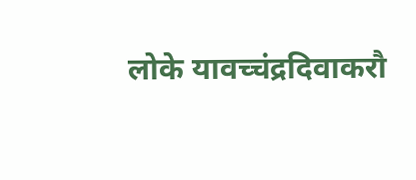लोके यावच्चंद्रदिवाकरौ